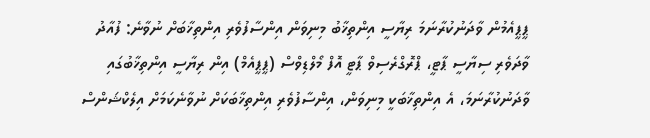ޕީޕީއެމުން ވާދަނުކުރާނަމަ ރިޔާސީ އިންތިޚާބު މިނިވަން އިންސާފުވެރި އިންތިޚާބަށް ނުވާނެ: ފުއާދު
ވާދަވެރި ސިޔާސީ ޕާޓީ، ޕްރޮގްރެސިވް ޕާޓީ އޮފް މޯލްޑިވްސް (ޕީޕީއެމް) އިން ރިޔާސީ އިންތިޚާބުގައި ވާދަނުކުރާނަމަ، އެ އިންތިޚާބަކީ މިނިވަން، އިންސާފުވެރި އިންތިޚާބަކަށް ނުވާނެކަމަށް އިލެކްޝަންސް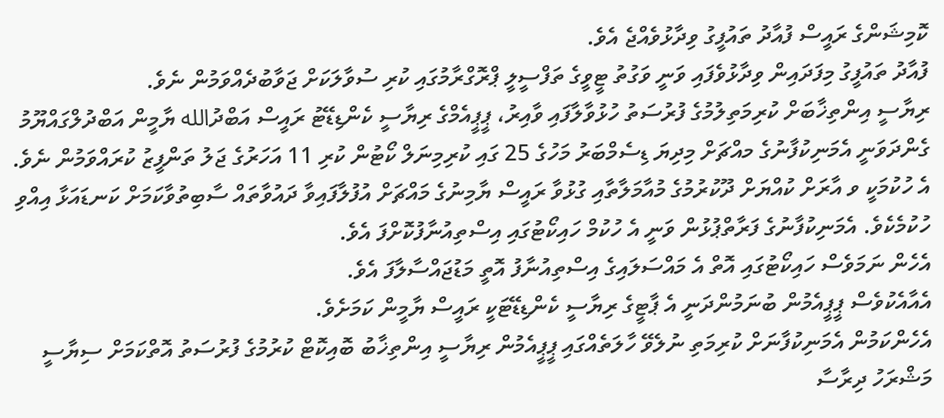ކޮމިޝަންގެ ރައީސް ފުއާދު ތައުފީގު ވިދާޅުވެއްޖެ އެވެ.
ފުއާދު ތައުފީގު މިފަދައިން ވިދާޅުވެފައި ވަނީ ވަގުތު ޓީވީގެ ތަފްސީލީ ޕްރޮގްރާމުގައި ކުރި ސުވާލަކަށް ޖަވާބުދެއްވަމުން ނެވެ.
ރިޔާސީ އިންތިޚާބަށް ކުރިމަތިލުމުގެ ފުރުސަތު ހުޅުވާލާފައި ވާއިރު، ޕީޕީއެމްގެ ރިޔާސީ ކެންޑިޑޭޓު ރައީސް އަބްދުالله ޔާމީން އަބްދުލްގައްޔޫމު ގެންދަވަނީ އެމަނިކުފާނުގެ މއްޗަށް މިދިޔަ ޑިސެމްބަރު މަހުގެ 25 ގައި ކުރިމިނަލް ކޯޓުން ކުރި 11 އަހަރުގެ ޖަލު ތަންފީޒު ކުރައްވަމުން ނެވެ.
އެ ހުކުމަކީ ވ އާރަށް ކުއްޔަށް ދޫކުރުމުގެ މުއާމަލާތާއި ގުޅުވާ ރައީސް ޔާމިނުގެ މައްޗަށް އުފުލާފައިވާ ދައުވާތައް ސާބިތުވާކަމަށް ކަނޑައަޅާ އިއްވި ހުކުމެކެވެ. އެމަނިކުފާނުގެ ފަރާތްޕުޅުން ވަނީ އެ ހުކުމް ހައިކޯޓުގައި އިސްތިއުނާފުކޮށްފަ އެވެ.
އެހެން ނަމަވެސް ހައިކޯޓުގައި އޮތް އެ މައްސަލައިގެ އިސްތިއުނާފު އޮތީ މަޑުޖައްސާލާފަ އެވެ.
އެއާއެކުވެސް ޕީޕީއެމުން ބުނަމުންދަނީ އެ ޕާޓީގެ ރިޔާސީ ކެންޑިޑޭޓަކީ ރައީސް ޔާމީން ކަމަށެވެ.
އެހެންކަމުން އެމަނިކުފާނަށް ކުރިމަތި ނުލެވޭ ހާލަތެއްގައި ޕީޕީއެމުން ރިޔާސީ އިންތިޚާބު ބޮއިކޮޓް ކުރުމުގެ ފުރުސަތު އޮތްކަމަށް ސިޔާސީ މަޝްރަހު ދިރާސާ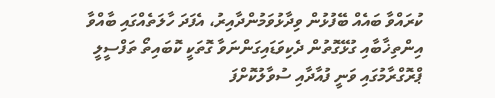ކުރައްވާ ބައެއް ބޭފުޅުން ވިދާޅުވަމުންދާއިރު، އެފަދަ ހާލަތެއްގައި ބާއްވާ އިންތިޚާބާއި ގުޅޭގޮތުން ދެކިވަޑައިގަންނަވާ ގޮތަކީ ކޮބައިތޯ ތަފްސީލީ ޕްރޮގްރާމުގައި ވަނީ ފުއާދާއި ސުވާލުކޮށްފަ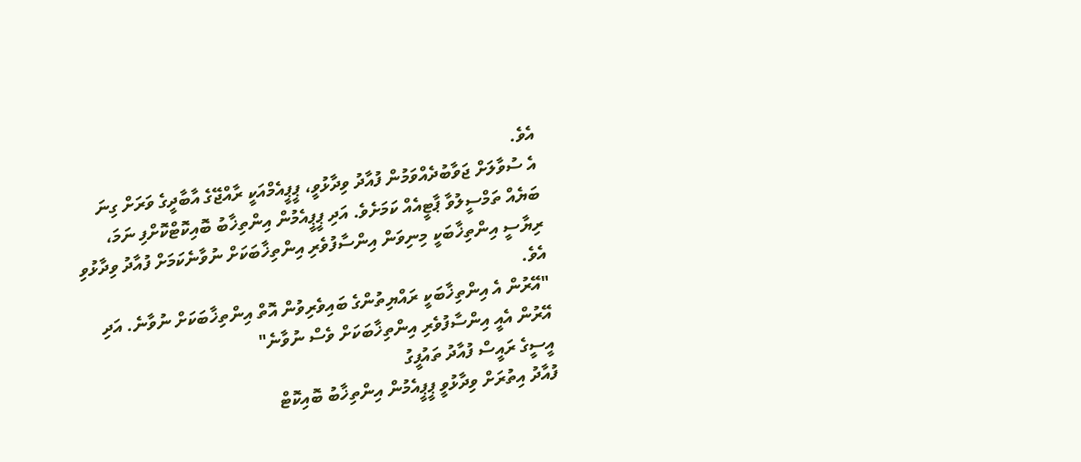އެވެ.
އެ ސުވާލަށް ޖަވާބުދެއްވަމުން ފުއާދު ވިދާޅުވީ، ޕީޕީއެމްއަކީ ރާއްޖޭގެ އާބާދީގެ ވަރަށް ގިނަ ބަޔެއް ތަމްސީލުވާ ޕާޓީއެއް ކަމަށެވެ. އަދި ޕީޕީއެމުން އިންތިޚާބު ބޮއިކޮޓްކޮށްފި ނަމަ، ރިޔާސީ އިންތިޚާބަކީ މިނިވަން އިންސާފުވެރި އިންތިޚާބަކަށް ނުވާނެކަމަށް ފުއާދު ވިދާޅުވި އެވެ.
"އޭރުން އެ އިންތިޚާބަކީ ރައްޔިތުންގެ ބައިވެރިވުން އޮތް އިންތިޚާބަކަށް ނުވާނެ. އަދި އޭރުން އެއީ އިންސާފުވެރި އިންތިޚާބަކަށް ވެސް ނުވާނެ"
އީސީގެ ރައީސް ފުއާދު ތައުފީގު
ފުއާދު އިތުރަށް ވިދާޅުވީ ޕީޕީއެމުން އިންތިޚާބު ބޮއިކޮޓް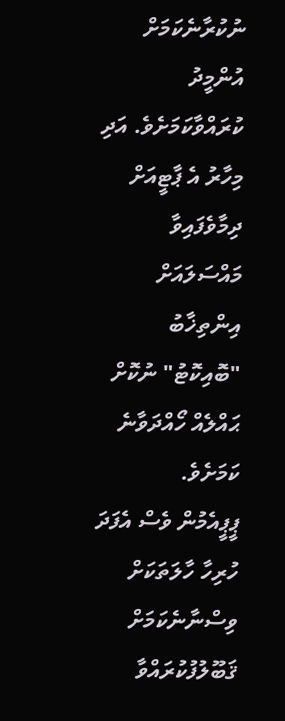ނުކުރާނެކަމަށް އުންމީދު ކުރައްވާކަމަށެވެ. އަދި މިހާރު އެ ޕާޓީއަށް ދިމާވެފައިވާ މައްސަލައަށް އިންތިޚާބު "ބޮއިކޮޓު" ނުކޮށް ޙައްލެއް ހޯއްދަވާނެ ކަމަށެވެ.
ޕީޕީއެމުން ވެސް އެފަދަ ހުރިހާ ހާލަތަކަށް ވިސްނާނެކަމަށް ޤަބޫލުފުކުރައްވާ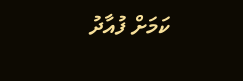ކަމަށް ފުއާދު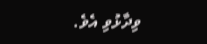ވިދާޅުވި އެވެ.